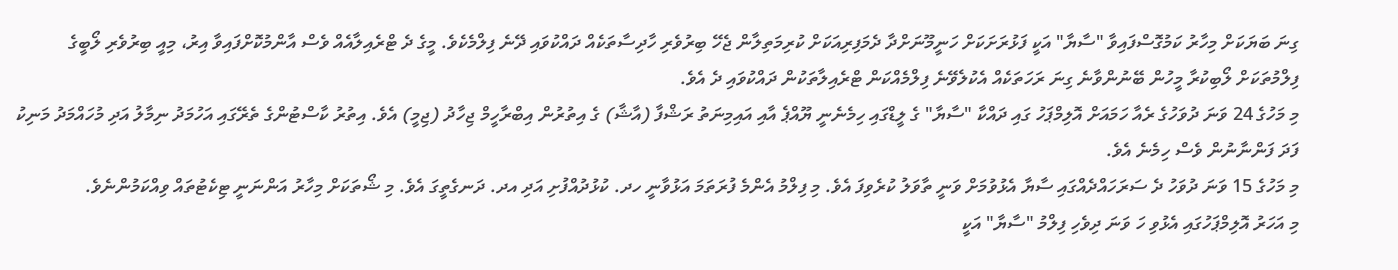ގިނަ ބަޔަކަށް މިހާރު ކަމުގޮސްފައިވާ "ސާޔާ" އަކީ ފަޅުރަށަކަށް ހަނީމޫނަށްދާ ދެމަފިރިއަކަށް ކުރިމަތިލާން ޖެހޭ ބިރުވެރި ހާދިސާތަކެއް ދައްކުވައި ދޭނެ ފިލްމެކެވެ. މީގެ ދެ ޓްރެއިލާއެއް ވެސް އާންމުކޮށްފައިވާ އިރު، މިއީ ބިރުވެރި ލޯބީގެ ފިލްމުތަކަށް ލޯބިކުރާ މީހުން ބޭނުންވާނެ ގިނަ ރަހަތަކެއް އެކުލެވޭނެ ފިލްމެއްކަން ޓްރެއިލާތަކުން ދައްކުވައި ދެ އެވެ.
މި މަހުގެ 24 ވަނަ ދުވަހުގެ ރެއާ ހަމައަށް އޮލިމްޕަހު ގައި ދައްކާ "ސާޔާ" ގެ ލީޑްގައި ހިމެނެނީ ޔޫއްޕެ އާއި އައިމިނަތު ރަޝްފާ (އާޝާ) ގެ އިތުރުން އިބްރާހީމް ޖިހާދު (ޖިމީ) އެވެ. އިތުރު ކާސްޓުންގެ ތެރޭގައި އަހުމަދު ނިމާލު އަދި މުހައްމަދު މަނިކު ފަދަ ފަންނާނުން ވެސް ހިމެނެ އެވެ.
މި މަހުގެ 15 ވަނަ ދުވަހު ދެ ސަރަހައްދެއްގައި ސާޔާ އެޅުވުމަށް ވަނީ ތާވަލު ކުރެވިފަ އެވެ. މި ފިލްމު އެންމެ ފުރަތަމަ އަޅުވާނީ ހދ. ކުޅުދުއްފުށި އަދި އދ. ދަނގެތީގަ އެވެ. މި ޝޯތަކަށް މިހާރު އަންނަނީ ޓިކެޓުތައް ވިއްކަމުންނެވެ.
މި އަހަރު އޮލިމްޕަހުގައި އެޅުވި ހަ ވަނަ ދިވެހި ފިލްމު "ސާޔާ" އަކީ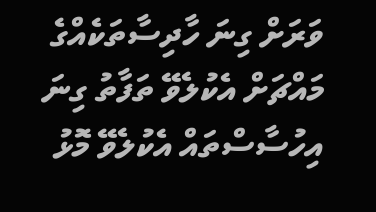ވަރަށް ގިނަ ހާދިސާތަކެއްގެ މައްޗަށް އެކުލެވޭ ތަފާތު ގިނަ އިހުސާސްތައް އެކުލެވޭ މޮޅު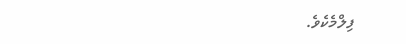ފިލްމެކެވެ.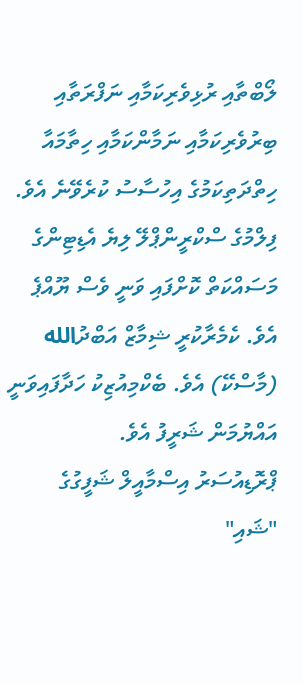ލޯބްތާއި ރުޅިވެރިކަމާއި ނަފްރަތާއި ބިރުވެރިކަމާއި ނަމާންކަމާއި ހިތާމައާ ހިތްދަތިކަމުގެ އިހުސާސު ކުރެވޭނެ އެވެ.
ފިލްމުގެ ސްކްރީންޕްލޭ ލިޔެ އެޑިޓިންގެ މަސައްކަތް ކޮށްފައި ވަނީ ވެސް ޔޫއްޕެ އެވެ. ކެމެރާކުރީ ޝިމާޒް އަބްދުالله (މާސްކޭ) އެވެ. ބެކްމިއުޒިކު ހަދާފައިވަނީ އައްޔުމަން ޝަރީފު އެވެ.
ޕްރޮޑިއުސަރު އިސްމާއީލް ޝަފީގުގެ "ޝައި"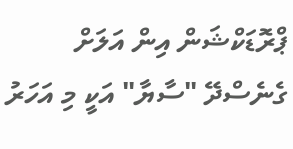ޕްރޮޑަކްޝަން އިން އަލަށް ގެނެސްދޭ "ސާޔާ" އަކީ މި އަހަރު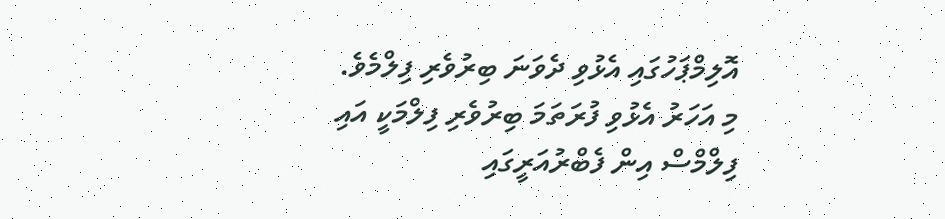އޮލިމްޕަހުގައި އެޅުވި ދެވަނަ ބިރުވެރި ފިލްމެވެ. މި އަހަރު އެޅުވި ފުރަތަމަ ބިރުވެރި ފިލްމަކީ އައި ފިލްމްސް އިން ފެބްރުއަރީގައި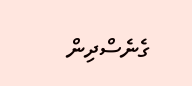ގެނެސްދިން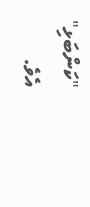"ކަންބަޅި" އެވެ.